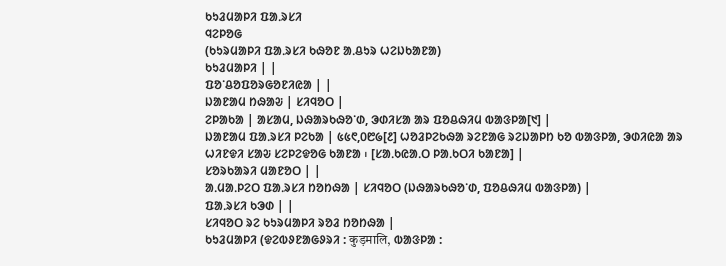ᱠᱩᱲᱢᱟᱞᱤ ᱯᱟᱹᱨᱥᱤ
ᱧᱮᱞᱚᱜ
(ᱠᱩᱨᱢᱟᱞᱤ ᱯᱟᱹᱨᱥᱤ ᱠᱷᱚᱱ ᱟᱹᱪᱩᱨ ᱦᱮᱡᱠᱟᱱᱟ)
ᱠᱩᱲᱢᱟᱞᱤ | |
ᱯᱚᱸᱪᱚᱯᱚᱨᱜᱚᱱᱤᱭᱟ | |
ᱡᱟᱱᱟᱢ ᱴᱷᱟᱶ | ᱥᱤᱧᱚᱛ |
ᱮᱞᱟᱠᱟ | ᱟᱥᱟᱢ, ᱡᱷᱟᱨᱠᱷᱚᱸᱰ, ᱳᱰᱤᱥᱟ ᱟᱨ ᱯᱚᱪᱷᱤᱢ ᱵᱟᱝᱞᱟ[᱑] |
ᱡᱟᱱᱟᱢ ᱯᱟᱹᱨᱥᱤ ᱞᱮᱠᱟ | ᱕᱕᱖,᱐᱘᱙[᱒] ᱦᱚᱲᱞᱮᱠᱷᱟ ᱨᱮᱱᱟᱜ ᱨᱮᱡᱟᱞᱴ ᱠᱚ ᱵᱟᱝᱞᱟ, ᱳᱰᱤᱭᱟ ᱟᱨ ᱦᱤᱱᱫᱤ ᱥᱟᱶ ᱥᱮᱞᱮᱫᱚᱜ ᱠᱟᱱᱟ ᱾ [ᱥᱟᱹᱠᱭᱟᱹᱛ ᱞᱟᱹᱠᱛᱤ ᱠᱟᱱᱟ] |
ᱥᱚᱨᱠᱟᱨᱤ ᱢᱟᱱᱚᱛ | |
ᱟᱹᱢᱟᱹᱞᱮᱛ ᱯᱟᱹᱨᱥᱤ ᱴᱚᱴᱷᱟ | ᱥᱤᱧᱚᱛ (ᱡᱷᱟᱨᱠᱷᱚᱸᱰ, ᱯᱚᱪᱷᱤᱢ ᱵᱟᱝᱞᱟ) |
ᱯᱟᱹᱨᱥᱤ ᱠᱳᱰ | |
ᱥᱤᱧᱚᱛ ᱨᱮ ᱠᱩᱨᱢᱟᱞᱤ ᱨᱚᱲ ᱴᱚᱴᱷᱟ |
ᱠᱩᱲᱢᱟᱞᱤ (ᱫᱮᱵᱽᱱᱟᱜᱽᱨᱤ : कुड़मालि, ᱵᱟᱝᱞᱟ :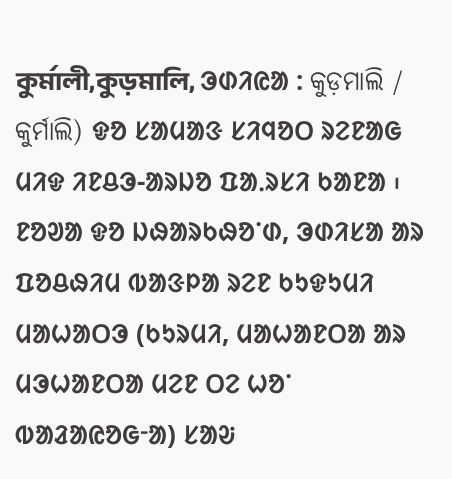কুর্মালী,কুড়মালি, ᱳᱰᱤᱭᱟ : କୁଡ଼ମାଲି / କୁର୍ମାଲି) ᱫᱚ ᱥᱟᱢᱟᱝ ᱥᱤᱧᱚᱛ ᱨᱮᱱᱟᱜ ᱢᱤᱫ ᱤᱱᱪᱳ-ᱟᱨᱡᱚ ᱯᱟᱹᱨᱥᱤ ᱠᱟᱱᱟ ᱾ ᱱᱚᱣᱟ ᱫᱚ ᱡᱷᱟᱨᱠᱷᱚᱸᱰ, ᱳᱰᱤᱥᱟ ᱟᱨ ᱯᱚᱪᱷᱤᱢ ᱵᱟᱝᱞᱟ ᱨᱮᱱ ᱠᱩᱫᱩᱢᱤ ᱢᱟᱦᱟᱛᱳ (ᱠᱩᱨᱢᱤ, ᱢᱟᱦᱟᱱᱛᱟ ᱟᱨ ᱢᱳᱦᱟᱱᱛᱟ ᱢᱮᱱ ᱛᱮ ᱦᱚᱸ ᱵᱟᱲᱟᱭᱚᱜᱼᱟ) ᱥᱟᱶ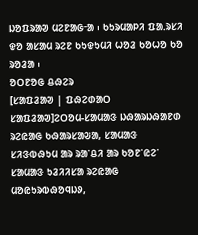ᱡᱚᱯᱨᱟᱣ ᱢᱮᱱᱟᱜᱼᱟ ᱾ ᱠᱩᱨᱢᱟᱞᱤ ᱯᱟᱹᱨᱥᱤ ᱫᱚ ᱟᱥᱟᱢ ᱨᱮᱱ ᱠᱩᱫᱩᱢᱤ ᱦᱚᱲ ᱠᱚᱦᱚ ᱠᱚ ᱨᱚᱲᱟ ᱾
ᱚᱛᱱᱚᱜ ᱪᱷᱮᱨ
[ᱥᱟᱯᱲᱟᱣ | ᱯᱷᱮᱰᱟᱛ ᱥᱟᱯᱲᱟᱣ]ᱮᱛᱚᱢ-ᱥᱟᱢᱟᱝ ᱡᱷᱟᱨᱡᱷᱟᱱᱰ ᱨᱮᱭᱟᱜ ᱠᱷᱟᱨᱥᱟᱶᱟ, ᱥᱟᱢᱟᱝ ᱥᱤᱝᱵᱷᱩᱢ ᱟᱨ ᱨᱟᱸᱪᱤ ᱟᱨ ᱠᱚᱱᱸᱭᱮᱸ ᱥᱟᱢᱟᱝ ᱩᱲᱤᱤᱥᱟ ᱨᱮᱭᱟᱜ ᱢᱚᱭᱩᱨᱵᱷᱚᱧᱡᱽ,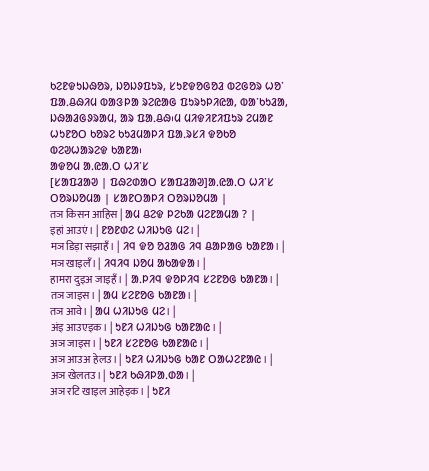ᱠᱮᱱᱫᱩᱡᱷᱚᱨ, ᱡᱚᱡᱽᱯᱩᱨ, ᱥᱩᱱᱫᱚᱜᱚᱲ ᱵᱮᱜᱚᱨ ᱦᱚᱸ ᱯᱟᱹᱪᱷᱤᱢ ᱵᱟᱝᱞᱟ ᱨᱮᱭᱟᱜ ᱯᱩᱨᱩᱞᱤᱭᱟ, ᱵᱟᱸᱠᱩᱲᱟ, ᱡᱷᱟᱲᱜᱽᱨᱟᱢ, ᱟᱨ ᱯᱟᱹᱪᱷ᱾ᱢ ᱢᱤᱫᱤᱱᱤᱯᱩᱨ ᱮᱢᱟᱱ ᱦᱩᱱᱚᱛ ᱠᱚᱨᱮ ᱠᱩᱲᱢᱟᱞᱤ ᱯᱟᱹᱨᱥᱤ ᱫᱚᱠᱚ ᱵᱮᱣᱦᱟᱨᱮᱫ ᱠᱟᱱᱟ᱾
ᱟᱫᱚᱢ ᱟᱹᱭᱟᱹᱛ ᱦᱤᱸᱥ
[ᱥᱟᱯᱲᱟᱣ | ᱯᱷᱮᱰᱟᱛ ᱥᱟᱯᱲᱟᱣ]ᱟᱹᱭᱟᱹᱛ ᱦᱤᱸᱥ ᱛᱚᱨᱡᱚᱢᱟ | ᱥᱟᱱᱛᱟᱞᱤ ᱛᱚᱨᱡᱚᱢᱟ |
तञ किसन आहिस | ᱟᱢ ᱪᱮᱫ ᱞᱮᱠᱟ ᱢᱮᱱᱟᱢᱟ ? |
इहां आउएं। | ᱱᱚᱱᱰᱮ ᱦᱤᱡᱩᱜ ᱢᱮ। |
मञ डिड़ा सझाहँ। | ᱤᱧ ᱫᱚ ᱚᱲᱟᱜ ᱤᱧ ᱪᱟᱞᱟᱜ ᱠᱟᱱᱟ। |
मञ खाइलँ। | ᱤᱧᱤᱧ ᱡᱚᱢ ᱟᱠᱟᱫᱟ। |
हामरा दुइअ जाइहँ। | ᱟᱹᱞᱤᱧ ᱫᱚᱞᱤᱧ ᱥᱮᱱᱚᱜ ᱠᱟᱱᱟ। |
तञ जाइस। | ᱟᱢ ᱥᱮᱱᱚᱜ ᱠᱟᱱᱟ। |
तञ आवे। | ᱟᱢ ᱦᱤᱡᱩᱜ ᱢᱮ। |
अंइ आउएइक। | ᱩᱱᱤ ᱦᱤᱡᱩᱜ ᱠᱟᱱᱟᱭ। |
अञ जाइस। | ᱩᱱᱤ ᱥᱮᱱᱚᱜ ᱠᱟᱱᱟᱭ। |
अञ आउअ हेलउ। | ᱩᱱᱤ ᱦᱤᱡᱩᱜ ᱠᱟᱱ ᱛᱟᱦᱮᱱᱟᱭ। |
अञ खेलतउ। | ᱩᱱᱤ ᱠᱷᱤᱞᱟᱹᱰᱟ। |
अञ रटि खाइल आहेइक। | ᱩᱱᱤ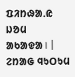ᱯᱤᱴᱷᱟᱹᱭ ᱡᱚᱢ ᱟᱠᱟᱫᱟ। |
ᱮᱴᱟᱜ ᱧᱩᱛᱩᱢ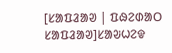[ᱥᱟᱯᱲᱟᱣ | ᱯᱷᱮᱰᱟᱛ ᱥᱟᱯᱲᱟᱣ]ᱥᱟᱶᱦᱮᱫ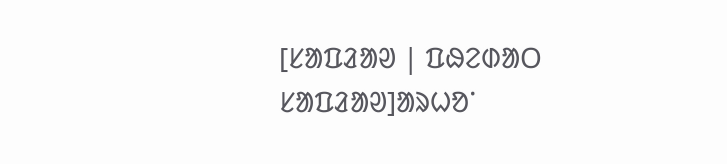[ᱥᱟᱯᱲᱟᱣ | ᱯᱷᱮᱰᱟᱛ ᱥᱟᱯᱲᱟᱣ]ᱟᱨᱦᱚᱸ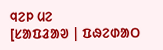ᱧᱮᱞ ᱢᱮ
[ᱥᱟᱯᱲᱟᱣ | ᱯᱷᱮᱰᱟᱛ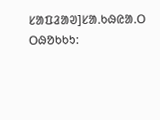ᱥᱟᱯᱲᱟᱣ]ᱥᱟᱹᱠᱷᱭᱟᱹᱛ
ᱛᱷᱚᱠᱠᱩ: